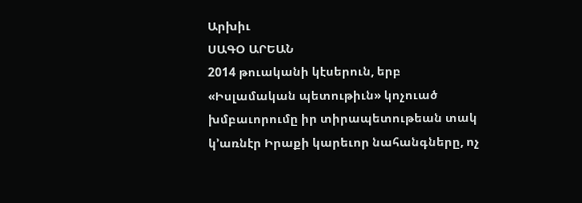Արխիւ
ՍԱԳՕ ԱՐԵԱՆ
2014 թուականի կէսերուն, երբ «Իսլամական պետութիւն» կոչուած խմբաւորումը իր տիրապետութեան տակ կ՚առնէր Իրաքի կարեւոր նահանգները, ոչ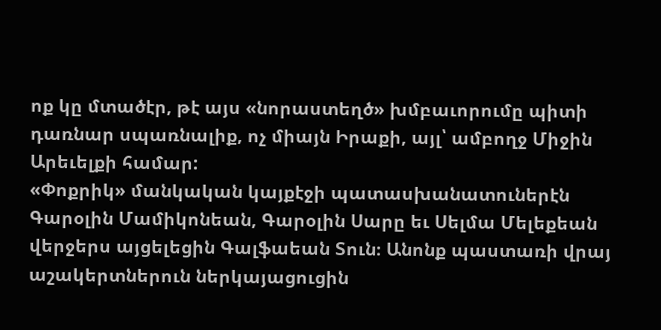ոք կը մտածէր, թէ այս «նորաստեղծ» խմբաւորումը պիտի դառնար սպառնալիք, ոչ միայն Իրաքի, այլ՝ ամբողջ Միջին Արեւելքի համար:
«Փոքրիկ» մանկական կայքէջի պատասխանատուներէն Գարօլին Մամիկոնեան, Գարօլին Սարը եւ Սելմա Մելեքեան վերջերս այցելեցին Գալֆաեան Տուն։ Անոնք պաստառի վրայ աշակերտներուն ներկայացուցին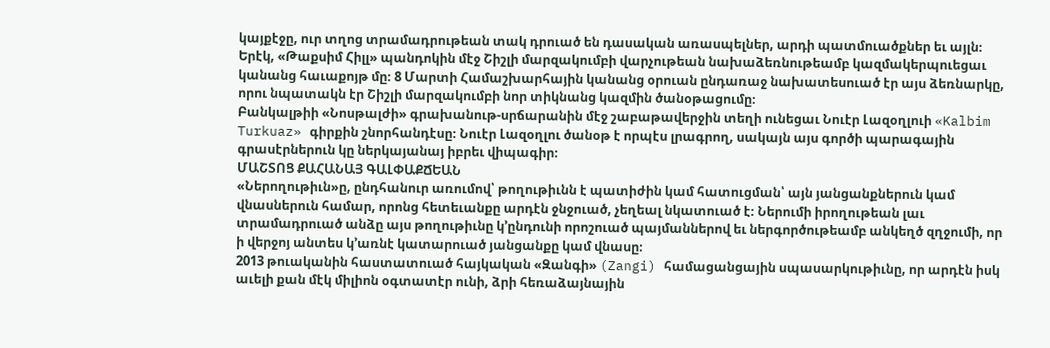կայքէջը, ուր տղոց տրամադրութեան տակ դրուած են դասական առասպելներ, արդի պատմուածքներ եւ այլն։
Երէկ, «Թաքսիմ Հիլլ» պանդոկին մէջ Շիշլի մարզակումբի վարչութեան նախաձեռնութեամբ կազմակերպուեցաւ կանանց հաւաքոյթ մը։ 8 Մարտի Համաշխարհային կանանց օրուան ընդառաջ նախատեսուած էր այս ձեռնարկը, որու նպատակն էր Շիշլի մարզակումբի նոր տիկնանց կազմին ծանօթացումը։
Բանկալթիի «Նոսթալժի» գրախանութ-սրճարանին մէջ շաբաթավերջին տեղի ունեցաւ Նուէր Լազօղլուի «Kalbim Turkuaz» գիրքին շնորհանդէսը։ Նուէր Լազօղլու ծանօթ է որպէս լրագրող, սակայն այս գործի պարագային գրասէրներուն կը ներկայանայ իբրեւ վիպագիր։
ՄԱՇՏՈՑ ՔԱՀԱՆԱՅ ԳԱԼՓԱՔՃԵԱՆ
«Ներողութիւն»ը, ընդհանուր առումով՝ թողութիւնն է պատիժին կամ հատուցման՝ այն յանցանքներուն կամ վնասներուն համար, որոնց հետեւանքը արդէն ջնջուած, չեղեալ նկատուած է։ Ներումի իրողութեան լաւ տրամադրուած անձը այս թողութիւնը կ՚ընդունի որոշուած պայմաններով եւ ներգործութեամբ անկեղծ զղջումի, որ ի վերջոյ անտես կ՚առնէ կատարուած յանցանքը կամ վնասը։
2013 թուականին հաստատուած հայկական «Զանգի» (Zangi) համացանցային սպասարկութիւնը, որ արդէն իսկ աւելի քան մէկ միլիոն օգտատէր ունի, ձրի հեռաձայնային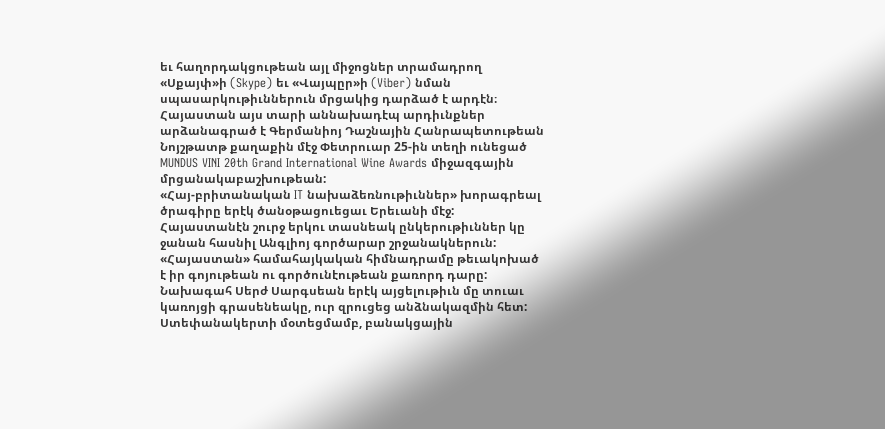եւ հաղորդակցութեան այլ միջոցներ տրամադրող «Սքայփ»ի (Skype) եւ «Վայպըր»ի (Viber) նման սպասարկութիւններուն մրցակից դարձած է արդէն։
Հայաստան այս տարի աննախադէպ արդիւնքներ արձանագրած է Գերմանիոյ Դաշնային Հանրապետութեան Նոյշթատթ քաղաքին մէջ Փետրուար 25-ին տեղի ունեցած MUNDUS VINI 20th Grand International Wine Awards միջազգային մրցանակաբաշխութեան:
«Հայ-բրիտանական IT նախաձեռնութիւններ» խորագրեալ ծրագիրը երէկ ծանօթացուեցաւ Երեւանի մէջ:
Հայաստանէն շուրջ երկու տասնեակ ընկերութիւններ կը ջանան հասնիլ Անգլիոյ գործարար շրջանակներուն:
«Հայաստան» համահայկական հիմնադրամը թեւակոխած է իր գոյութեան ու գործունէութեան քառորդ դարը:
Նախագահ Սերժ Սարգսեան երէկ այցելութիւն մը տուաւ կառոյցի գրասենեակը, ուր զրուցեց անձնակազմին հետ:
Ստեփանակերտի մօտեցմամբ, բանակցային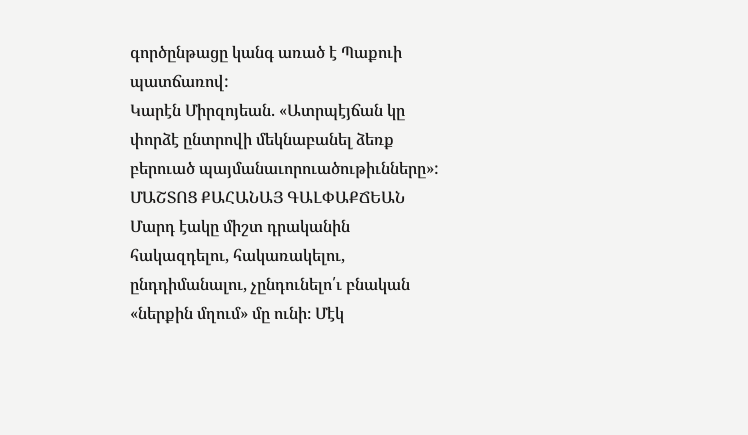գործընթացը կանգ առած է Պաքուի պատճառով:
Կարէն Միրզոյեան. «Ատրպէյճան կը փորձէ ընտրովի մեկնաբանել ձեռք բերուած պայմանաւորուածութիւնները»:
ՄԱՇՏՈՑ ՔԱՀԱՆԱՅ ԳԱԼՓԱՔՃԵԱՆ
Մարդ էակը միշտ դրականին հակազդելու, հակառակելու, ընդդիմանալու, չընդունելո՛ւ բնական «ներքին մղում» մը ունի։ Մէկ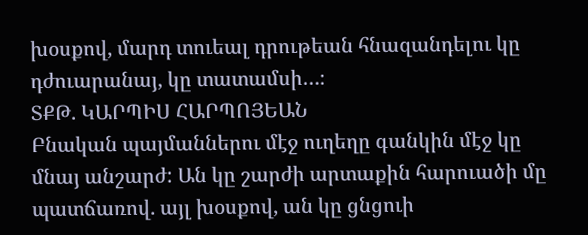խօսքով, մարդ տուեալ դրութեան հնազանդելու կը դժուարանայ, կը տատամսի…։
ՏՔԹ. ԿԱՐՊԻՍ ՀԱՐՊՈՅԵԱՆ
Բնական պայմաններու մէջ ուղեղը գանկին մէջ կը մնայ անշարժ: Ան կը շարժի արտաքին հարուածի մը պատճառով. այլ խօսքով, ան կը ցնցուի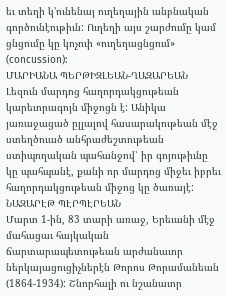եւ տեղի կ՚ունենայ ուղեղային անբնական գործունէութիւն: Ուղեղի այս շարժումը կամ ցնցումը կը կոչուի «ուղեղացնցում» (concussion):
ՄԱՐԻԱՆԱ ՊԵՐԹԻԶԼԵԱՆ-ՂԱԶԱՐԵԱՆ
Լեզուն մարդոց հաղորդակցութեան կարեւորագոյն միջոցն է: Անիկա յառաջացած ըլլալով հասարակութեան մէջ ստեղծուած անհրաժեշտութեան ստիպողական պահանջով՝ իր գոյութիւնը կը պահպանէ, քանի որ մարդոց միջեւ իբրեւ հաղորդակցութեան միջոց կը ծառայէ:
ՆԱԶԱՐԷԹ ՊԷՐՊԷՐԵԱՆ
Մարտ 1-ին, 83 տարի առաջ, Երեւանի մէջ մահացաւ հայկական ճարտարապետութեան արժանաւոր ներկայացուցիչներէն Թորոս Թորամանեան (1864-1934): Շնորհալի ու նշանաւոր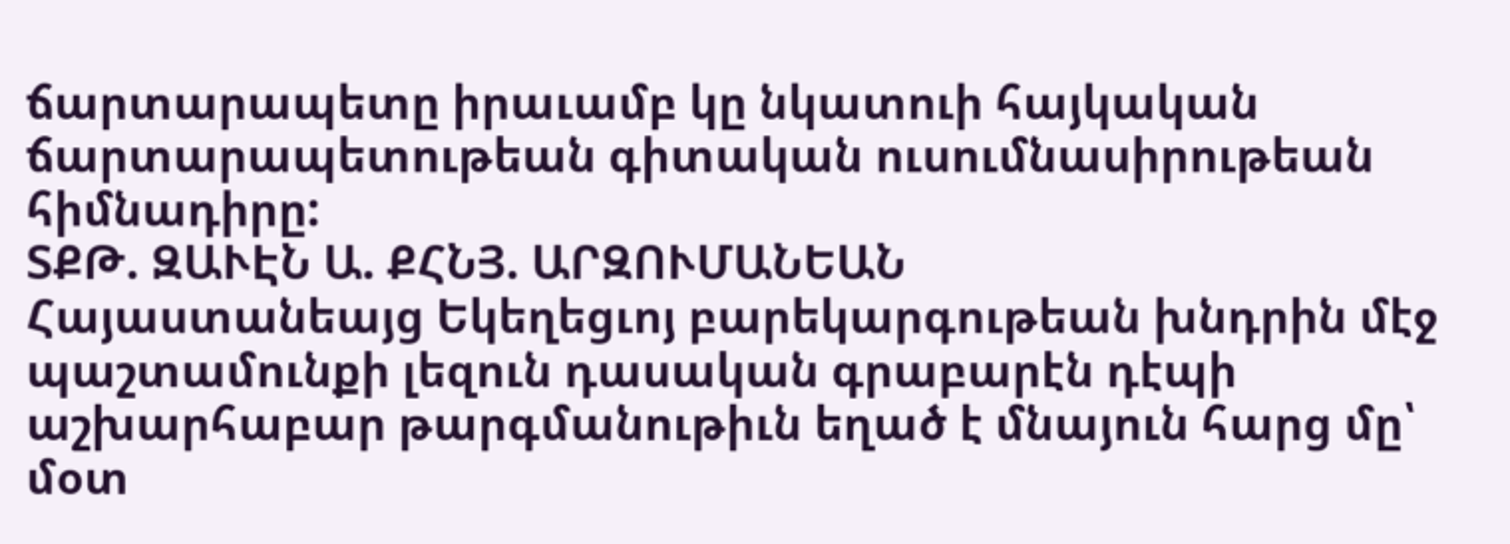ճարտարապետը իրաւամբ կը նկատուի հայկական ճարտարապետութեան գիտական ուսումնասիրութեան հիմնադիրը:
ՏՔԹ. ԶԱՒԷՆ Ա. ՔՀՆՅ. ԱՐԶՈՒՄԱՆԵԱՆ
Հայաստանեայց Եկեղեցւոյ բարեկարգութեան խնդրին մէջ պաշտամունքի լեզուն դասական գրաբարէն դէպի աշխարհաբար թարգմանութիւն եղած է մնայուն հարց մը՝ մօտ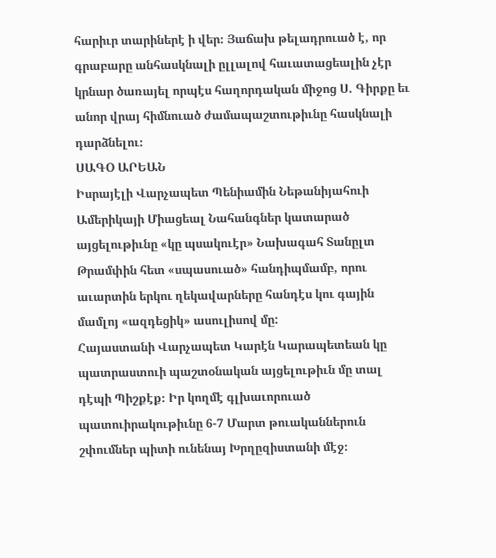հարիւր տարիներէ ի վեր։ Յաճախ թելադրուած է, որ գրաբարը անհասկնալի ըլլալով հաւատացեալին չէր կրնար ծառայել որպէս հաղորդական միջոց Ս. Գիրքը եւ անոր վրայ հիմնուած ժամապաշտութիւնը հասկնալի դարձնելու։
ՍԱԳՕ ԱՐԵԱՆ
Իսրայէլի Վարչապետ Պենիամին Նեթանիյահուի Ամերիկայի Միացեալ Նահանգներ կատարած այցելութիւնը «կը պսակուէր» Նախագահ Տանըլտ Թրամփին հետ «սպասուած» հանդիպմամբ, որու աւարտին երկու ղեկավարները հանդէս կու գային մամլոյ «ազդեցիկ» ասուլիսով մը:
Հայաստանի Վարչապետ Կարէն Կարապետեան կը պատրաստուի պաշտօնական այցելութիւն մը տալ դէպի Պիշքէք։ Իր կողմէ գլխաւորուած պատուիրակութիւնը 6-7 Մարտ թուականներուն շփումներ պիտի ունենայ Խրղըզիստանի մէջ։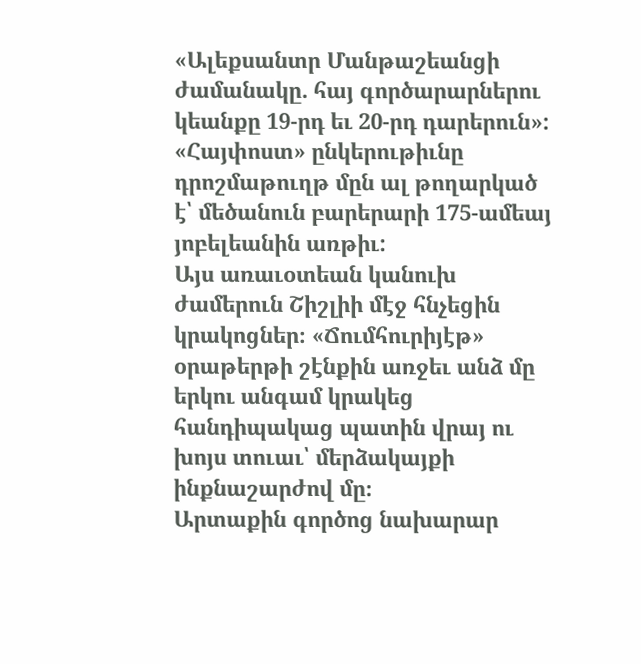«Ալեքսանտր Մանթաշեանցի ժամանակը. հայ գործարարներու կեանքը 19-րդ եւ 20-րդ դարերուն»:
«Հայփոստ» ընկերութիւնը դրոշմաթուղթ մըն ալ թողարկած է՝ մեծանուն բարերարի 175-ամեայ յոբելեանին առթիւ:
Այս առաւօտեան կանուխ ժամերուն Շիշլիի մէջ հնչեցին կրակոցներ։ «Ճումհուրիյէթ» օրաթերթի շէնքին առջեւ անձ մը երկու անգամ կրակեց հանդիպակաց պատին վրայ ու խոյս տուաւ՝ մերձակայքի ինքնաշարժով մը։
Արտաքին գործոց նախարար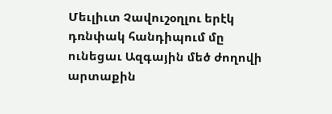Մեւլիւտ Չավուշօղլու երէկ դռնփակ հանդիպում մը ունեցաւ Ազգային մեծ ժողովի արտաքին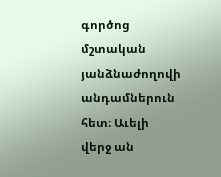գործոց մշտական յանձնաժողովի անդամներուն հետ։ Աւելի վերջ ան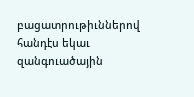բացատրութիւններով հանդէս եկաւ զանգուածային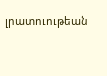լրատուութեան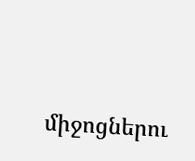միջոցներու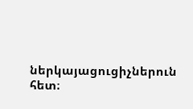ներկայացուցիչներուն հետ։